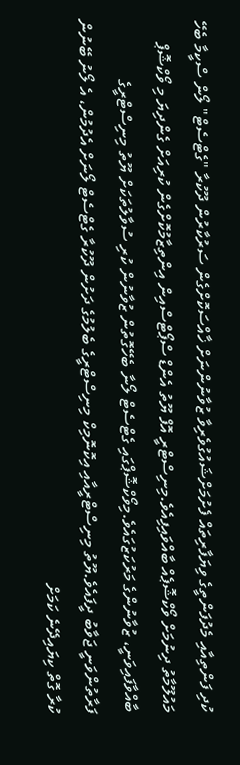ކުދި ފަންތިއާއި މެދުފަންތީގެ ވިޔަފާރިތައް ފެށުމަށްޝައުގުވެރިވާ ޒުވާނުންނަށް ޚާއްސަކޮށްގެން ސަރުކާރުން ދޫކުރާ "ގެޓްސެޓް" ލޯން ސްކީމާ ބެހޭ މައުލޫމާތު ދިނުމަށް ވޯކްޝޮޕެއް ބާއްވައިފިއެވެ.މިނިސްޓްރީ އޮފް ޔޫތު އެންޑް ސްޕޯޓްސްއިން އިންތިޒާމުކޮށްގެން ކުރިއަށް ގެންދިޔަ މި ވޯކްޝޮޕް ބާއްވާފައިވަނީ، ޒުވާނުންގެ މަރުކަޒުގައެވެ.މިވޯކްޝޮޕްގައި ގެޓްސެޓް ލޯނާ ބެހޭގޮތުން ޒުވާނުން ކުރި ސުވާލުތަކަށް ޔޫތު މިނިސްޓްރީގެ ފަރާތުންވަނީ ޖަވާބު ދީފައެވެ.ޔޫތު މިނިސްޓްރީއާއި އިކޮނޮމިކް މިނިސްޓްރީގެ ބެލުމުގެ ދަށުން ދޫކުރާ ގެޓްސެޓް ލޯނަށް އެދުމުން، އެ ލޯނު ބޭނުން ކުރާ ގޮތް ކިޔައިދޭނެ ކަމަށް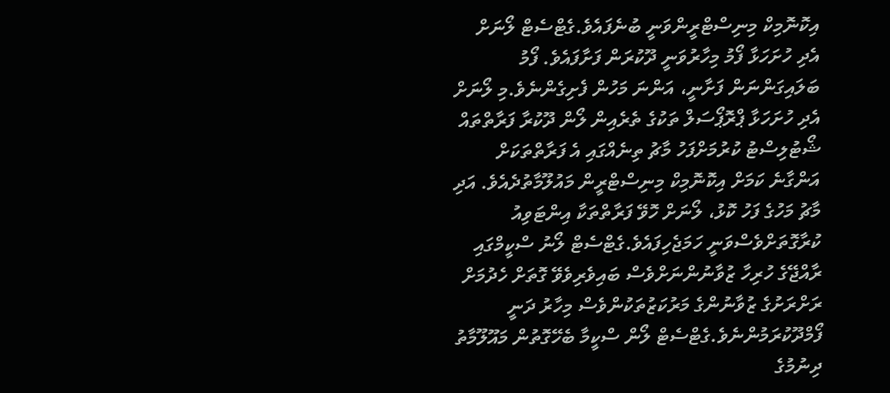އިކޮނޮމިކް މިނިސްޓްރީންވަނީ ބުނެފައެވެ.ގެޓްސެޓް ލޯނަށް އެދި ހުށަހަޅާ ފޯމު މިހާރުވަނީ ދޫކުރަން ފަށާފައެވެ. ފޯމު ބަލައިގަންނަން ފަށާނީ، އަންނަ މަހުން ފެށިގެންނެވެ.މި ލޯނަށް އެދި ހުށަހަޅާ ޕްރޮޕޯސަލް ތަކުގެ ތެރެއިން ލޯން ދޫކުރާ ފަރާތްތައް ޝޯޓުލިސްޓު ކުރުމަށްފަހު މާޗު ތިނެއްގައި އެ ފަރާތްތަކަށް އަންގާނެ ކަމަށް އިކޮނޮމިކް މިނިސްޓްރީން މައުލޫމާތުދެއެވެ. އަދި މާޗު މަހުގެ ފަހު ކޮޅު، ލޯނަށް ހޮވޭ ފަރާތްތަކާ އިންޓަވިއު ކުރާގޮތަށްވެސްވަނީ ހަމަޖެހިފައެވެ.ގެޓްސެޓް ލޯނު ސްކީމްގައި ރާއްޖޭގެ ހުރިހާ ޒުވާނުންނަށްވެސް ބައިވެރިވެވޭ ގޮތަށް ހެދުމަށް ރަށްރަށުގެ ޒުވާނުންގެ މަރުކަޒުތަކުންވެސް މިހާރު ދަނީ ފޯމްދޫކުރަމުންނެވެ.ގެޓްސެޓް ލޯން ސްކީމާ ބެހޭގޮތުން މައޫލޫމާތު ދިނުމުގެ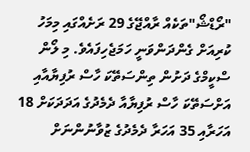"ރޯޑްޝޯ"ތަކެއް ރާއްޖޭގެ 29 ރަށެއްގައި މިމަހު ކުރިއަށް ގެންދަންވަނީ ހަމަޖެހިފައެވެ. މި ލޯން ސްކީމްގެ ދަށުން ތިންސަތޭކަ ހާސް ރުފިޔާއާއި އަށްސަތޭކަ ހާސް ރުފިޔާއާ ދެމެދުގެ އަދަދަކަށް 18 އަހަރާއި 35 އަހަރާ ދެމެދުގެ ޒުވާނުންނަށް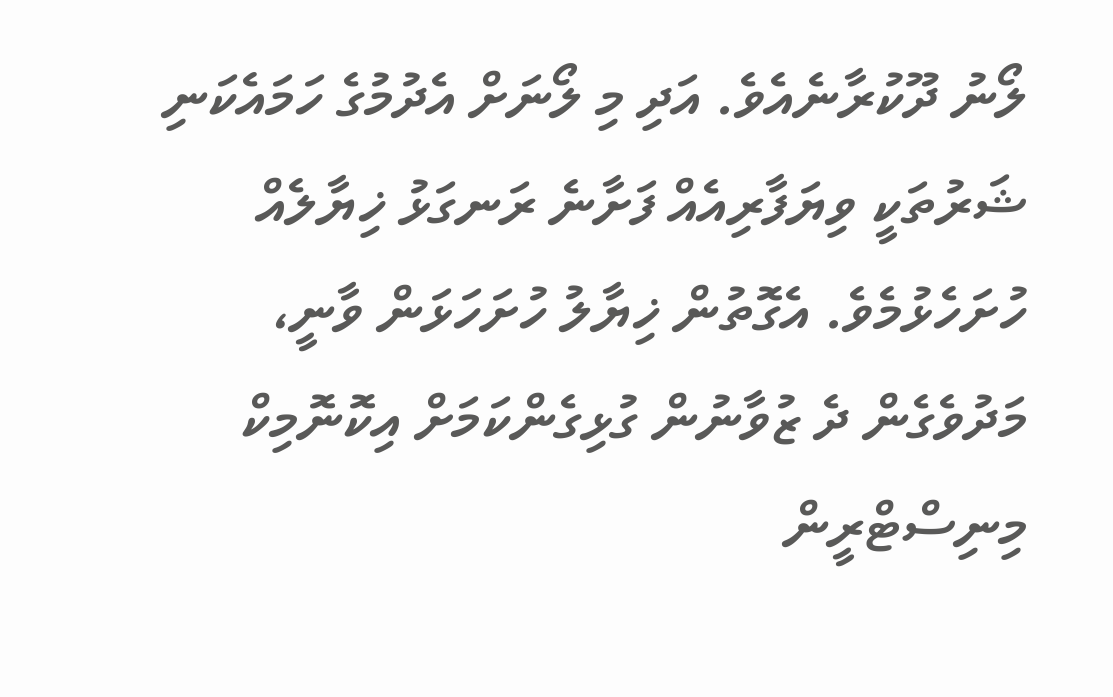ލޯނު ދޫކުރާނެއެވެ. އަދި މި ލޯނަށް އެދުމުގެ ހަމައެކަނި ޝަރުތަކީ ވިޔަފާރިއެއް ފަށާނެ ރަނގަޅު ޚިޔާލެއް ހުށަހެޅުމެވެ. އެގޮތުން ޚިޔާލު ހުށަހަޅަން ވާނީ، މަދުވެގެން ދެ ޒުވާނުން ގުޅިގެންކަމަށް އިކޮނޮމިކް މިނިސްޓްރީން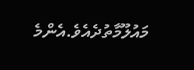މައުލޫމާތުދެއެވެ.އެންމެ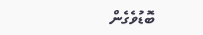ބޮޑުވެގެން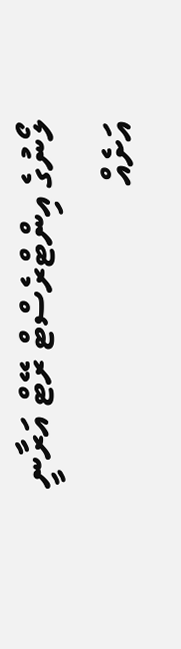ލޯނުގެ އިންޓްރެސްޓް ރޭޓް އަރާނީ އަށެއް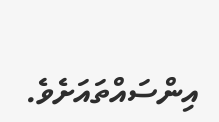އިންސައްތައަށެވެ.